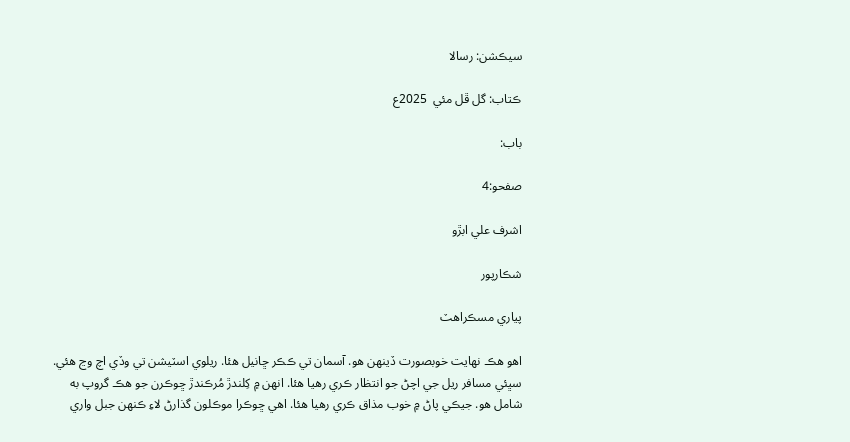سيڪشن: رسالا

ڪتاب: گل ڦل مئي  2025ع

باب:

صفحو:4

اشرف علي ابڙو

شڪارپور

پياري مسڪراهٽ

اهو هڪ نھايت خوبصورت ڏينھن هو. آسمان تي ڪڪر ڇانيل هئا. ريلوي اسٽيشن تي وڏي اچ وڃ هئي. سڀئي مسافر ريل جي اچڻ جو انتظار ڪري رهيا هئا. انھن ۾ کِلندڙ مُرڪندڙ ڇوڪرن جو هڪ گروپ به شامل هو. جيڪي پاڻ ۾ خوب مذاق ڪري رهيا هئا. اهي ڇوڪرا موڪلون گذارڻ لاءِ ڪنھن جبل واري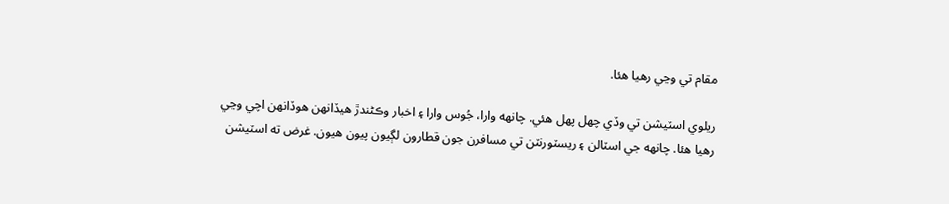مقام تي وڃي رهيا هئا.

ريلوي اسٽيشن تي وڏي چھل پھل هئي. چانھه وارا، جُوس وارا ۽ اخبار وڪڻندڙ هيڏانھن هوڏانھن اچي وڃي رهيا هئا. چانھه جي اسٽالن ۽ ريسٽورنٽن تي مسافرن جون قطارون لڳيون پيون هيون. غرض ته اسٽيشن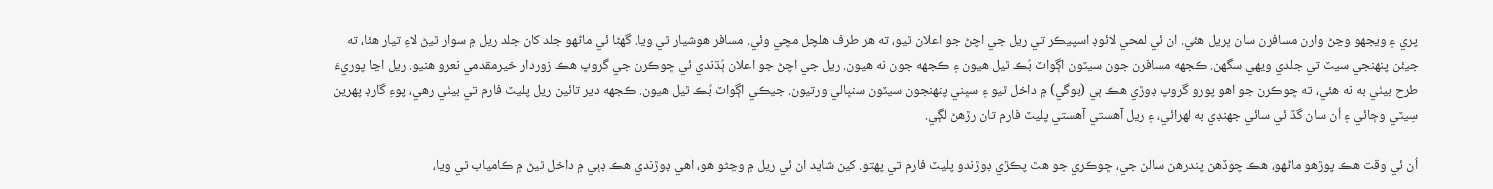پري ۽ ويجهو وڃڻ وارن مسافرن سان ڀريل هئي. ان ئي لمحي لائوڊ اسپيڪر تي ريل جي اچڻ جو اعلان ٿيو، ته هر طرف هلچل مچي وئي. مسافر هوشيار ٿي ويا. گهڻا ئي ماڻھو جلد کان جلد ريل ۾ سوار ٿيڻ لاءِ تيار هئا، ته جيئن پنھنجي سيٽ تي جلدي ويھي سگهن. ڪجهه مسافرن جون سيٽون اڳواٽ بُڪ ٿيل هيون ۽ ڪجهه جون نه هيون. ريل جي اچڻ جو اعلان ٻُڌندي ئي ڇوڪرن جي گروپ هڪ زوردار خيرمقدمي نعرو هنيو. ريل اڃا پوريءَ طرح بيٺي به نه هئي، ته ڇوڪرن جو اهو پورو گروپ ڊوڙي هڪ ٻي (بوگي) ۾ داخل ٿيو ۽ سڀني پنھنجون سيٽون سنڀالي ورتيون. جيڪي اڳواٽ بُڪ ٿيل هيون. ڪجهه دير تائين ريل پليٽ فارم تي بيٺي رهي، پوءِ گارڊ پھرين سِيٽي وڄائي ۽ اُن سان گڏ ئي سائي جهنڊي به لھرائي، ۽ ريل آهستي آهستي پليٽ فارم تان رڙهڻ لڳي.

اُن ئي وقت هڪ پوڙهو ماڻھو، هڪ چوڏهن پندرهن سالن جي، ڇوڪري جو هٿ پڪڙي ڊوڙندو پليٽ فارم تي پھتو. کين شايد ان ئي ريل ۾ وڃڻو هو، اهي ڊوڙندي هڪ ڊٻي ۾ داخل ٿيڻ ۾ ڪامياب ٿي ويا،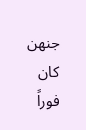جنھن کان فوراً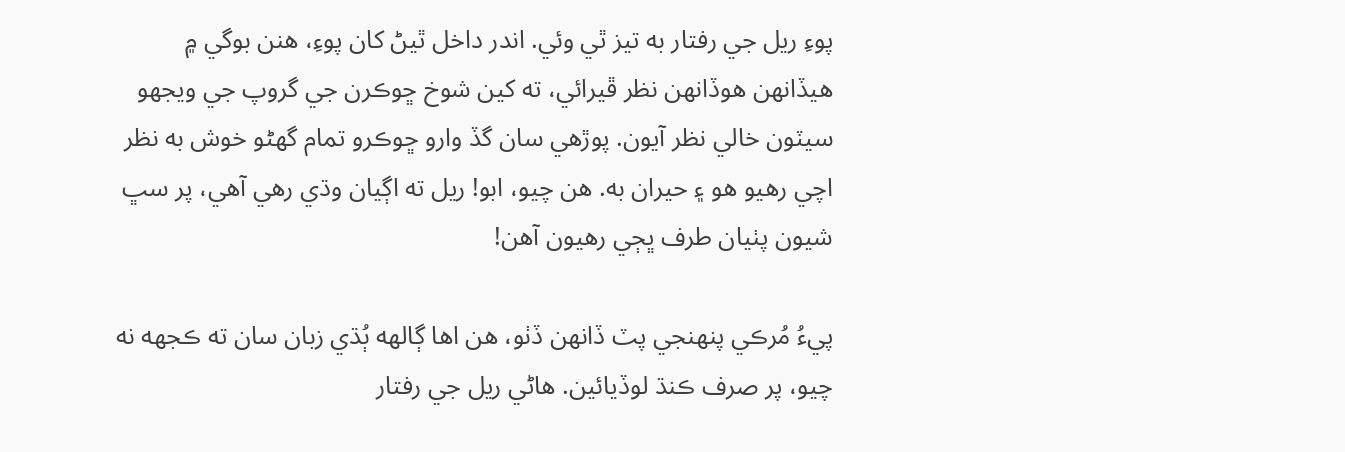پوءِ ريل جي رفتار به تيز ٿي وئي. اندر داخل ٿيڻ کان پوءِ، هنن بوگي ۾ هيڏانھن هوڏانھن نظر ڦيرائي، ته کين شوخ ڇوڪرن جي گروپ جي ويجهو سيٽون خالي نظر آيون. پوڙهي سان گڏ وارو ڇوڪرو تمام گهڻو خوش به نظر اچي رهيو هو ۽ حيران به. هن چيو، ابو! ريل ته اڳيان وڌي رهي آهي، پر سڀ شيون پٺيان طرف ڀڄي رهيون آهن!

پيءُ مُرڪي پنھنجي پٽ ڏانھن ڏٺو، هن اها ڳالھه ٻُڌي زبان سان ته ڪجهه نه چيو، پر صرف ڪنڌ لوڏيائين. هاڻي ريل جي رفتار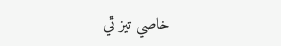خاصي تيز ٿي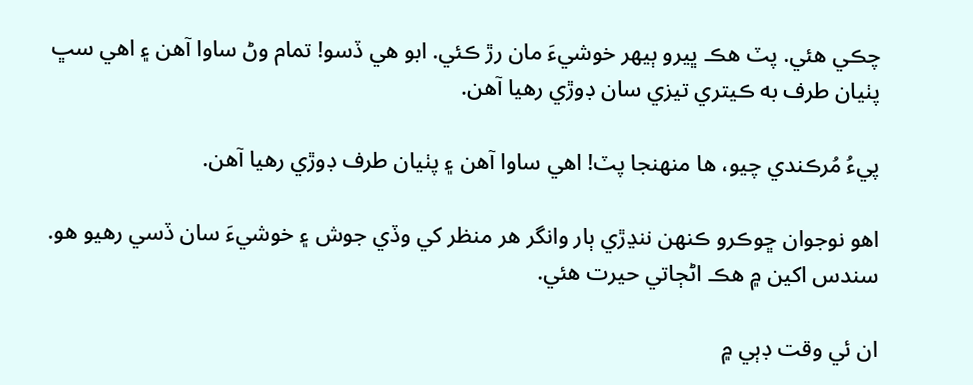چڪي هئي. پٽ هڪ ڀيرو ٻيھر خوشيءَ مان رڙ ڪئي. ابو هي ڏسو! تمام وڻ ساوا آهن ۽ اهي سڀ پٺيان طرف به ڪيتري تيزي سان ڊوڙي رهيا آهن.

پيءُ مُرڪندي چيو، ها منھنجا پٽ! اهي ساوا آهن ۽ پٺيان طرف ڊوڙي رهيا آهن.

اهو نوجوان ڇوڪرو ڪنھن ننڍڙي ٻار وانگر هر منظر کي وڏي جوش ۽ خوشيءَ سان ڏسي رهيو هو. سندس اکين ۾ هڪ اڻڄاتي حيرت هئي.

ان ئي وقت ڊٻي ۾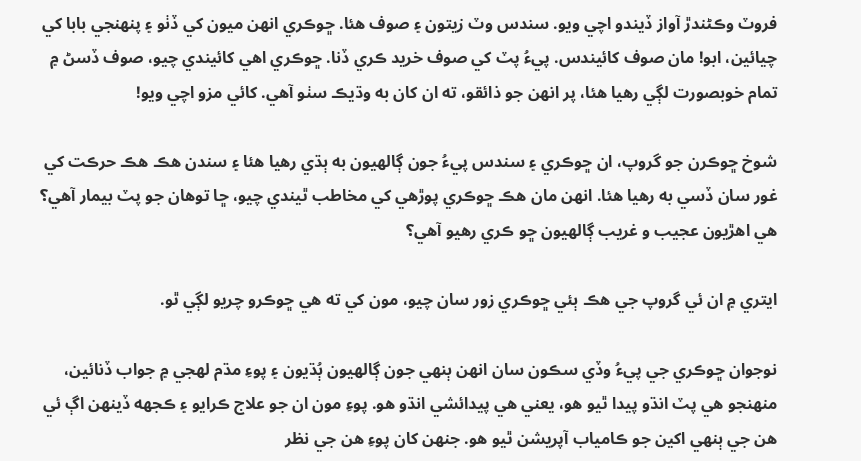فروٽ وڪڻندڙ آواز ڏيندو اچي ويو. سندس وٽ زيتون ۽ صوف هئا. ڇوڪري انھن ميون کي ڏٺو ۽ پنھنجي بابا کي چيائين، ابو! مان صوف کائيندس. پيءُ پٽ کي صوف خريد ڪري ڏنا. ڇوڪري اهي کائيندي چيو، صوف ڏسڻ ۾ تمام خوبصورت لڳي رهيا هئا، پر انھن جو ذائقو، ته ان کان به وڌيڪ سٺو آهي. کائي مزو اچي ويو!

شوخ ڇوڪرن جو گروپ، ان ڇوڪري ۽ سندس پيءُ جون ڳالھيون به ٻڌي رهيا هئا ۽ سندن هڪ هڪ حرڪت کي غور سان ڏسي به رهيا هئا. انھن مان هڪ ڇوڪري پوڙهي کي مخاطب ٿيندي چيو، ڇا توهان جو پٽ بيمار آهي؟ هي اهڙيون عجيب و غريب ڳالھيون ڇو ڪري رهيو آهي؟

ايتري ۾ ان ئي گروپ جي هڪ ٻئي ڇوڪري زور سان چيو، مون کي ته هي ڇوڪرو چريو لڳي ٿو.

نوجوان ڇوڪري جي پيءُ وڏي سڪون سان انھن ٻنھي جون ڳالھيون ٻُڌيون ۽ پوءِ مڌم لھجي ۾ جواب ڏنائين، منھنجو هي پٽ انڌو پيدا ٿيو هو، يعني هي پيدائشي انڌو هو. پوءِ مون ان جو علاج ڪرايو ۽ ڪجهه ڏينھن اڳ ئي هن جي ٻنھي اکين جو ڪامياب آپريشن ٿيو هو. جنھن کان پوءِ هن جي نظر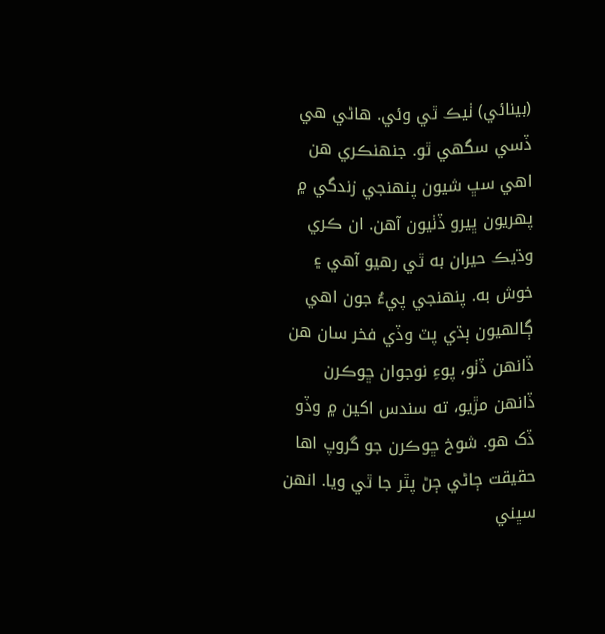(بينائي) ٺيڪ ٿي وئي. هاڻي هي ڏسي سگهي ٿو. جنھنڪري هن اهي سڀ شيون پنھنجي زندگي ۾ پھريون ڀيرو ڏٺيون آهن. ان ڪري وڌيڪ حيران به ٿي رهيو آهي ۽ خوش به. پنھنجي پيءُ جون اهي ڳالھيون ٻڌي پٽ وڏي فخر سان هن ڏانھن ڏٺو، پوءِ نوجوان ڇوڪرن ڏانھن مڙيو، ته سندس اکين ۾ وڏو ڏک هو. شوخ ڇوڪرن جو گروپ اها حقيقت ڄاڻي ڄڻ پٿر جا ٿي ويا. انھن سڀني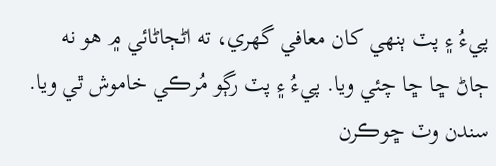پيءُ ۽ پٽ ٻنھي کان معافي گھري، ته اڻڄاڻائي ۾ هو نه ڄاڻ ڇا ڇا چئي ويا. پيءُ ۽ پٽ رڳو مُرڪي خاموش ٿي ويا. سندن وٽ ڇوڪرن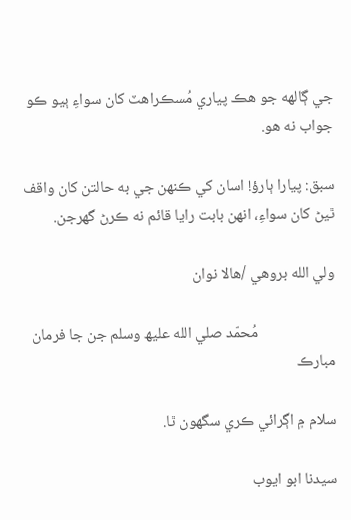جي ڳالھه جو هڪ پياري مُسڪراهٽ کان سواءِ ٻيو ڪو جواب نه هو.

سبق: پيارا ٻارؤ! اسان کي ڪنھن جي به حالتن کان واقف ٿيڻ کان سواءِ، انھن بابت رايا قائم نه ڪرڻ گهرجن.

ولي الله بروهي /هالا نوان

                      مُحمّد صلي الله عليھ وسلم جن جا فرمان مبارڪ

سلام ۾ اڳرائي ڪري سگھون ٿا.

سيدنا ابو ايوب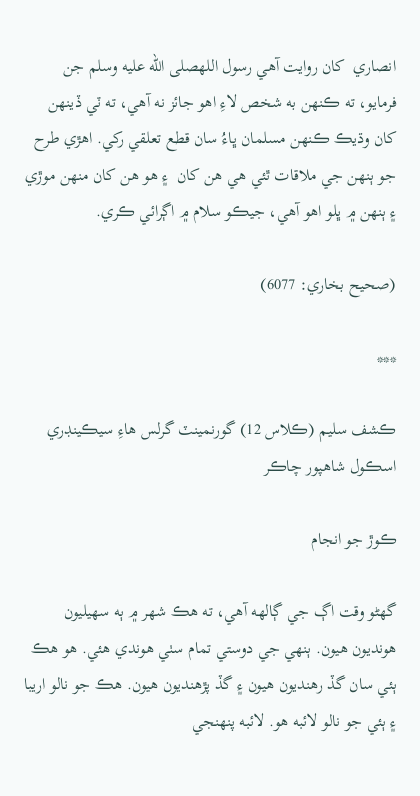انصاري  کان روايت آهي رسول اللهصلى الله عليه وسلم جن فرمايو، ته ڪنھن به شخص لاءِ اهو جائز نه آهي، ته ٽي ڏينھن کان وڌيڪ ڪنھن مسلمان ڀاءُ سان قطع تعلقي رکي. اهڙي طرح جو ٻنھن جي ملاقات ٿئي هي هن کان  ۽ هو هن کان منھن موڙي ۽ ٻنھن ۾ ڀلو اهو آهي، جيڪو سلام ۾ اڳرائي ڪري.

(صحيح بخاري: 6077)

***

ڪشف سليم (ڪلاس 12) گورنمينٽ گرلس هاءِ سيڪينڊري اسڪول شاهپور چاڪر

ڪوڙ جو انجام

گھڻو وقت اڳ جي ڳالھه آهي، ته هڪ شھر ۾ ٻه سھيليون ھونديون هيون. ٻنھي جي دوستي تمام سٺي هوندي هئي. هو هڪ ٻئي سان گڏ رهنديون هيون ۽ گڏ پڙهنديون هيون. هڪ جو نالو اريبا ۽ ٻئي جو نالو لائبه هو. لائبه پنھنجي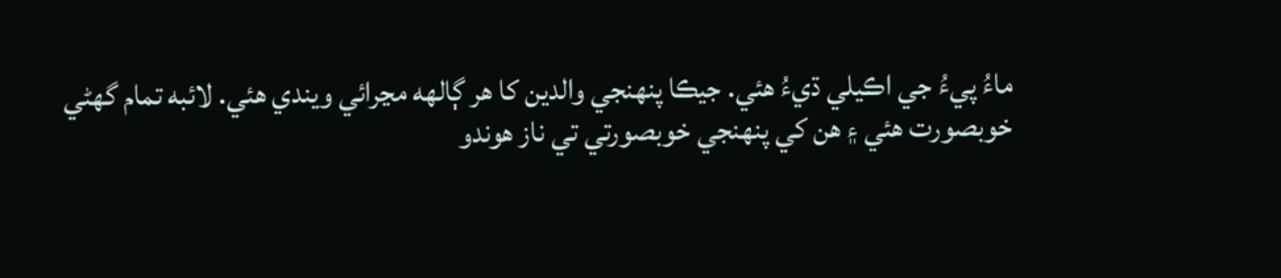ماءُ پيءُ جي اڪيلي ڌيءُ هئي. جيڪا پنھنجي والدين کا هر ڳالھه مڃرائي ويندي هئي. لائبه تمام گھڻي خوبصورت هئي ۽ هن کي پنھنجي خوبصورتي تي ناز هوندو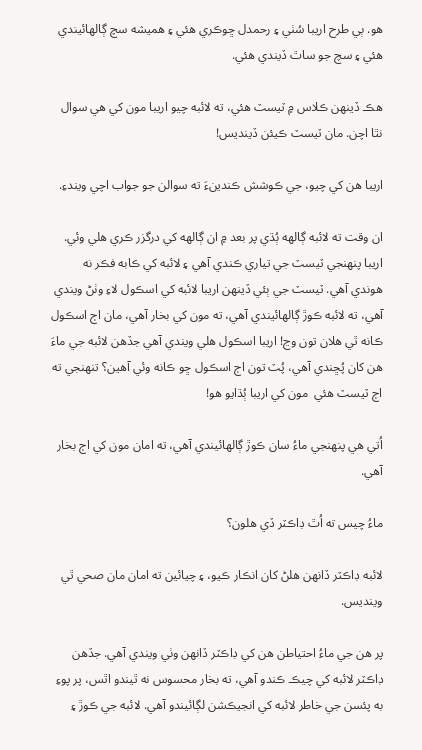هو. ٻي طرح اريبا سُٺي ۽ رحمدل ڇوڪري هئي ۽ هميشه سچ ڳالھائيندي هئي ۽ سچ جو ساٿ ڏيندي هئي.

هڪ ڏينھن ڪلاس ۾ ٽيسٽ هئي، ته لائبه چيو اريبا مون کي هي سوال نٿا اچن. مان ٽيسٽ ڪيئن ڏينديس!

اريبا هن کي چيو، جي ڪوشش ڪندينءَ ته سوالن جو جواب اچي ويندءِ.

ان وقت ته لائبه ڳالھه ٻُڌي پر بعد ۾ ان ڳالھه کي درگزر ڪري هلي وئي. اريبا پنھنجي ٽيسٽ جي تياري ڪندي آهي ۽ لائبه کي ڪابه فڪر نه هوندي آهي. ٽيسٽ جي ٻئي ڏينھن اريبا لائبه کي اسڪول لاءِ وٺڻ ويندي آهي، ته لائبه ڪوڙ ڳالھائيندي آهي، ته مون کي بخار آهي، مان اڄ اسڪول ڪانه ٿي هلان تون وڃ! اريبا اسڪول هلي ويندي آهي جڏهن لائبه جي ماءَ هن کان پُڇندي آهي، پُٽ تون اڄ اسڪول ڇو ڪانه وئي آهين؟ تنھنجي ته اڄ ٽيسٽ هئي  مون کي اريبا ٻُڌايو هو!

اُتي هي پنھنجي ماءُ سان ڪوڙ ڳالھائيندي آهي، ته امان مون کي اڄ بخار آهي.

ماءُ چيس ته اُٿ ڊاڪٽر ڏي هلون؟

لائبه ڊاڪٽر ڏانھن هلڻ کان انڪار ڪيو، ۽ چيائين ته امان مان صحي ٿي وينديس.

پر هن جي ماءُ احتياطن هن کي ڊاڪٽر ڏانھن وٺي ويندي آهي. جڏهن ڊاڪٽر لائبه کي چيڪ ڪندو آهي، ته بخار محسوس نه ٿيندو اٿس، پر پوءِ به پئسن جي خاطر لائبه کي انجيڪشن لڳائيندو آهي. لائبه جي ڪوڙ ۽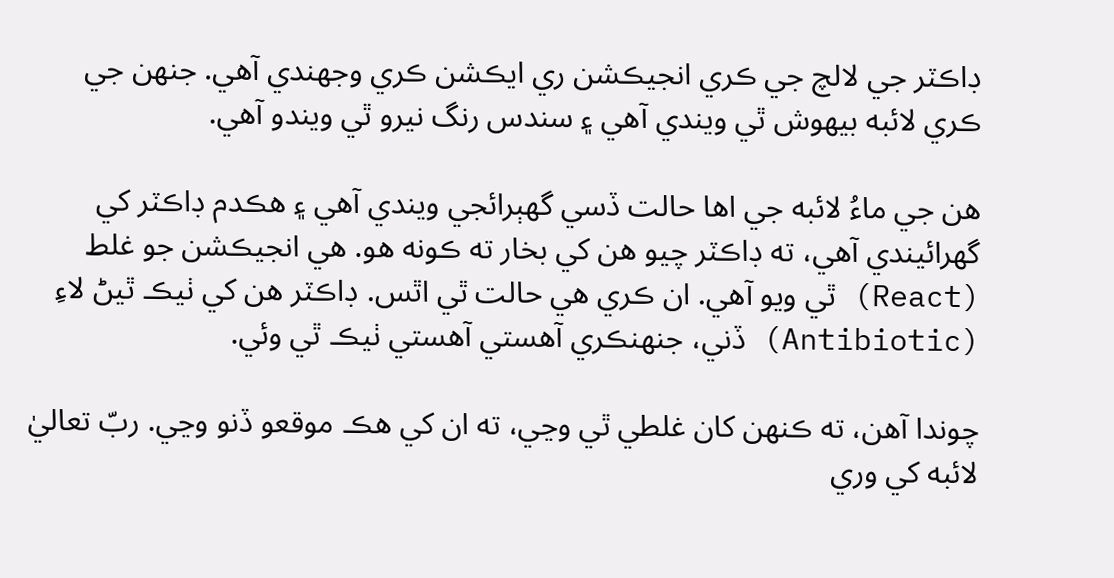ڊاڪٽر جي لالچ جي ڪري انجيڪشن ري ايڪشن ڪري وجھندي آهي. جنھن جي ڪري لائبه بيھوش ٿي ويندي آهي ۽ سندس رنگ نيرو ٿي ويندو آهي.

هن جي ماءُ لائبه جي اها حالت ڏسي گھٻرائجي ويندي آهي ۽ هڪدم ڊاڪٽر کي گھرائيندي آهي، ته ڊاڪٽر چيو هن کي بخار ته ڪونه هو. هي انجيڪشن جو غلط (React) ٿي ويو آهي. ان ڪري هي حالت ٿي اٿس. ڊاڪٽر هن کي ٺيڪ ٿيڻ لاءِ (Antibiotic) ڏني، جنھنڪري آهستي آهستي ٺيڪ ٿي وئي.

چوندا آهن، ته ڪنھن کان غلطي ٿي وڃي، ته ان کي هڪ موقعو ڏنو وڃي. ربّ تعاليٰ لائبه کي وري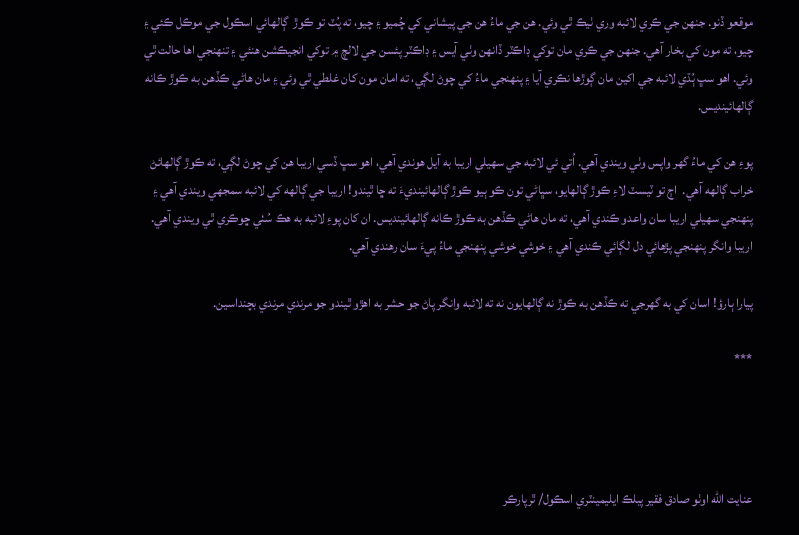موقعو ڏنو. جنھن جي ڪري لائبه وري ٺيڪ ٿي وئي. هن جي ماءُ هن جي پيشاني کي چُميو ۽ چيو، ته پُٽ تو ڪوڙ  ڳالھائي اسڪول جي موڪل ڪئي ۽ چيو، ته مون کي بخار آهي. جنھن جي ڪري مان توکي ڊاڪٽر ڏانھن وٺي آيس ۽ ڊاڪٽر پئسن جي لالچ ۾ توکي انجيڪشن هنئي ۽ تنھنجي اها حالت ٿي وئي. اهو سڀ ٻُڌي لائبه جي اکين مان ڳوڙها نڪري آيا ۽ پنھنجي ماءُ کي چوڻ لڳي، ته امان مون کان غلطي ٿي وئي ۽ مان هاڻي ڪڏهن به ڪوڙ ڪانه ڳالھائينديس.

پوءِ هن کي ماءُ گھر واپس وٺي ويندي آهي. اُتي ئي لائبه جي سھيلي اريبا به آيل هوندي آهي، اهو سڀ ڏسي اريبا هن کي چوڻ لڳي، ته ڪوڙ ڳالھائڻ خراب ڳالھه آهي.  اڄ تو ٽيسٽ لاءِ ڪوڙ ڳالھايو، سڀاڻي تون ڪو ٻيو ڪوڙ ڳالھائينديءَ ته ڇا ٿيندو! اريبا جي ڳالھه کي لائبه سمجھي ويندي آهي ۽ پنھنجي سھيلي اريبا سان واعدو ڪندي آهي، ته مان هاڻي ڪڏهن به ڪوڙ ڪانه ڳالھائينديس. ان کان پوءِ لائبه به هڪ سُٺي ڇوڪري ٿي ويندي آهي. اريبا وانگر پنھنجي پڙهائي دل لڳائي ڪندي آهي ۽ خوشي خوشي پنھنجي ماءُ پيءَ سان رهندي آهي.

پيارا ٻارؤ! اسان کي به گھرجي ته ڪڏهن به ڪوڙ نه ڳالھايون نه ته لائبه وانگر پاڻ جو حشر به اهڙو ٿيندو جو مرندي مرندي بچنداسين.

***




عنايت الله اوٺو صادق فقير پبلڪ ايليمينٽري اسڪول/ ٿرپارڪر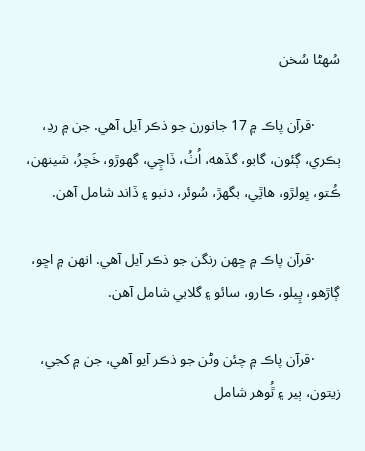سُهڻا سُخن

       ·قرآن پاڪ ۾ 17 جانورن جو ذڪر آيل آھي. جن ۾ رڍ، ٻڪري، ڳئون، گابو، گڏھه، اُٺُ، ڏاچِي، گھوڙو، خَچرُ، شينھن، ڪُتو، ڀولڙو، ھاٿِي، بگھڙ، سُوئر، دنبو ۽ ڏاند شامل آهن.

       ·قرآن پاڪ ۾ ڇھن رنگن جو ذڪر آيل آھي. انھن ۾ اڇو، ڳاڙھو، پِيلو، ڪارو، سائو ۽ گلابي شامل آهن.

       ·قرآن پاڪ ۾ چئن وڻن جو ذڪر آيو آھي، جن ۾ کجي، زيتون، ٻير ۽ ٿُوھر شامل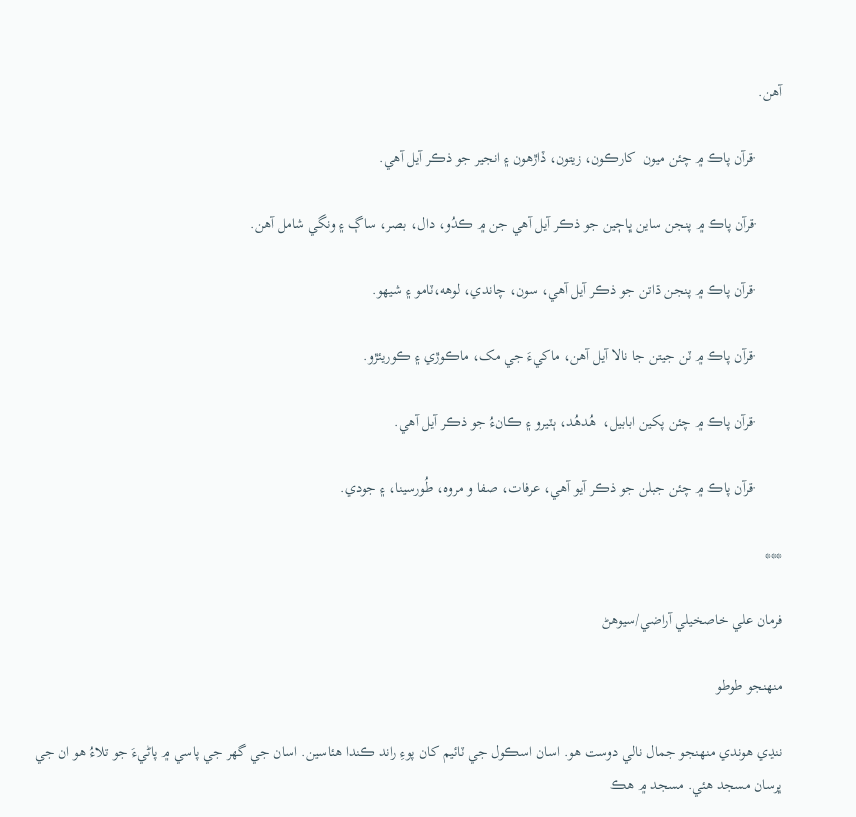آهن.

       ·قرآن پاڪ ۾ چئن ميون  کارڪون، زيتون، ڏاڙھون ۽ انجير جو ذڪر آيل آھي.

       ·قرآن پاڪ ۾ پنجن ساين ڀاڄين جو ذڪر آيل آھي جن ۾ ڪدُو، دال، بصر، ساڳ ۽ ونگي شامل آھن.

       ·قرآن پاڪ ۾ پنجن ڌاتن جو ذڪر آيل آھي، سون، چاندي، لوھه،ٽامو ۽ شيھو.

       ·قرآن پاڪ ۾ ٽن جيتن جا نالا آيل آھن، ماکيءَ جي مک، ماڪوڙي ۽ ڪوريئڙو.

       ·قرآن پاڪ ۾ چئن پکين ابابيل،  ھُدھُد، ٻٽيرو ۽ ڪانءُ جو ذڪر آيل آھي.

       ·قرآن پاڪ ۾ چئن جبلن جو ذڪر آيو آھي، عرفات، صفا و مروه، طُورسينا، ۽ جودي.

***

فرمان علي خاصخيلي آراضي/سيوھڻ

منهنجو طوطو

ننڍي هوندي منھنجو جمال نالي دوست هو. اسان اسڪول جي ٽائيم کان پوءِ راند ڪندا هئاسين. اسان جي گهر جي پاسي ۾ پاڻيءَ جو تلاءُ هو ان جي ڀرسان مسجد هئي. مسجد ۾ هڪ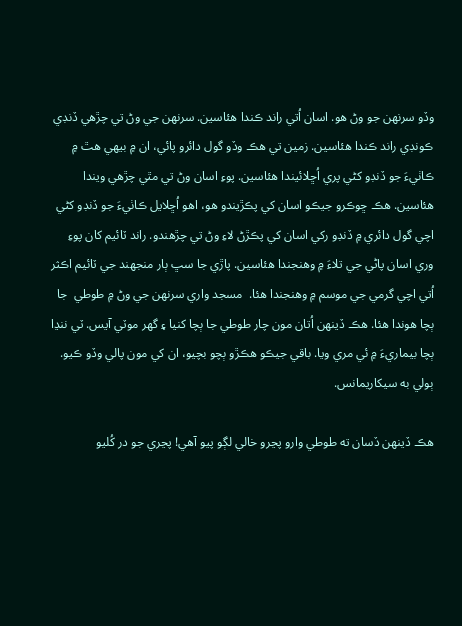وڏو سرنھن جو وڻ هو. اسان اُتي راند ڪندا هئاسين. سرنھن جي وڻ تي چڙهي ڏنڊي ڪونڊي راند ڪندا هئاسين. زمين تي هڪ وڏو گول دائرو پائي، ان ۾ بيھي هٿ ۾ ڪاٺيءَ جو ڏنڊو کڻي پري اُڇلائيندا هئاسين. پوءِ اسان وڻ تي مٿي چڙهي ويندا هئاسين. هڪ ڇوڪرو جيڪو اسان کي پڪڙيندو هو، اهو اُڇلايل ڪاٺيءَ جو ڏنڊو کڻي اچي گول دائري ۾ ڏنڊو رکي اسان کي پڪڙڻ لاءِ وڻ تي چڙهندو. راند ٽائيم کان پوءِ  وري اسان پاڻي جي تلاءَ ۾ وهنجندا هئاسين. پاڙي جا سڀ ٻار منجھند جي ٽائيم اڪثر اُتي اچي گرمي جي موسم ۾ وهنجندا هئا.  مسجد واري سرنھن جي وڻ ۾ طوطي  جا ٻچا هوندا هئا. هڪ ڏينھن اُتان مون چار طوطي جا ٻچا کنيا ۽ گھر موٽي آيس. ٽي ننڍا ٻچا بيماريءَ ۾ ئي مري ويا. باقي جيڪو هڪڙو ٻچو بچيو، ان کي مون پالي وڏو ڪيو.  ٻولي به سيکاريمانس.

هڪ ڏينھن ڏسان ته طوطي وارو پڃرو خالي لڳو پيو آهي! پڃري جو در کُليو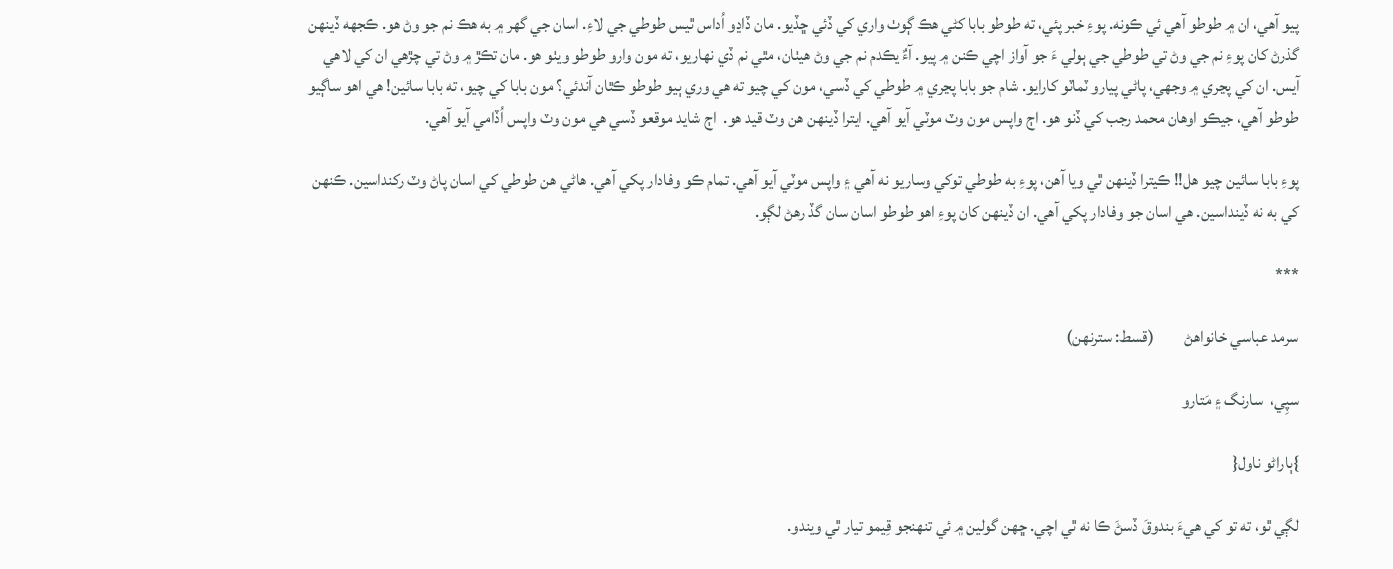پيو آهي، ان ۾ طوطو آهي ئي ڪونه. پوءِ خبر پئي، ته طوطو بابا کڻي هڪ ڳوٺ واري کي ڏئي ڇڏيو. مان ڏاڍو اُداس ٿيس طوطي جي لاءِ. اسان جي گھر ۾ به هڪ نم جو وڻ هو. ڪجھه ڏينھن گذرڻ کان پوءِ نم جي وڻ تي طوطي جي ٻولي ءَ جو آواز اچي ڪنن ۾ پيو. آءٌ يڪدم نم جي وڻ هيٺان، مٿي نم ڏي نھاريو، ته مون وارو طوطو ويٺو هو. مان تڪڙ ۾ وڻ تي چڙهي ان کي لاهي آيس. ان کي پڃري ۾ وجھي، پاڻي پيارو ٽماٽو کارايو. شام جو بابا پڃري ۾ طوطي کي ڏسي، مون کي چيو ته هي وري ٻيو طوطو ڪٿان آندئي؟ مون بابا کي چيو، ته بابا سائين! هي اهو ساڳيو طوطو آهي، جيڪو اوهان محمد رجب کي ڏنو هو. اڄ واپس مون وٽ موٽي آيو آهي. ايترا ڏينھن هن وٽ قيد هو.  اڄ شايد موقعو ڏسي هي مون وٽ واپس اُڏامي آيو آهي.

پوءِ بابا سائين چيو هل!! ڪيترا ڏينھن ٿي ويا آهن، پوءِ به طوطي توکي وساريو نه آهي ۽ واپس موٽي آيو آهي. تمام ڪو وفادار پکي آهي. هاڻي هن طوطي کي اسان پاڻ وٽ رکنداسين. ڪنهن کي به نه ڏينداسين. هي اسان جو وفادار پکي آهي. ان ڏينھن کان پوءِ اهو طوطو اسان سان گڏ رهڻ لڳو.

***

سرمد عباسي خانواهڻ         (قسط: سترنھن)

سپِي،  سارنگ ۽ مَتارو

}ٻاراڻو ناول{

لڳي ٿو، ته تو کي ھيءَ بندوقَ ڏسڻَ ڪا نه ٿي اچي. ڇھن گولين ۾ ئي تنھنجو قِيمو تيار ٿي ويندو.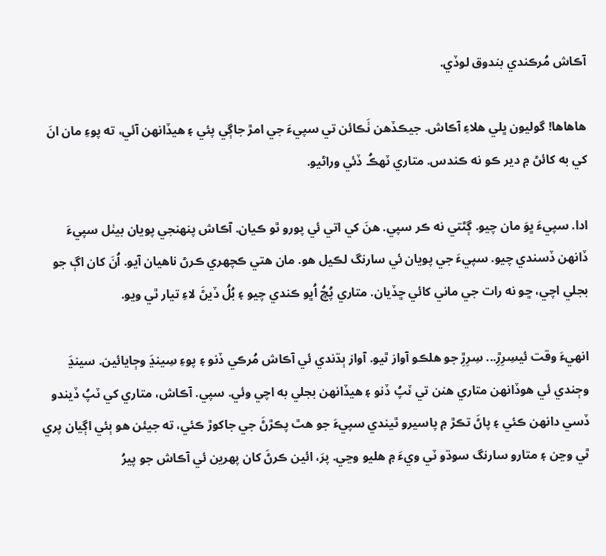آڪاش مُرڪندي بندوق لوڏي.

ھاھاھا! گوليون ڀلي ھلاءِ آڪاش. جيڪڏھن ٺَڪائن تي سپيءَ جي امڙ جاڳي پئي ۽ ھيڏانھن آئي، ته پوءِ مان انَ کي به کائڻ ۾ دير ڪو نه ڪندس. متاري ٽھڪُ ڏئي وراڻيو.

ادا. سپيءَ ڀوَ مان چيو. ڳڻتي نه ڪر سپي. ھنَ کي اتي ئي پورو ٿو ڪيان. آڪاش پنھنجي پويان بيٺل سپيءَ ڏانھن ڏسندي چيو. سپيءَ جي پويان ئي سارنگ لڪيل ھو. مان ھتي ڪچھري ڪرڻ ناھيان آيو. اُنَ کان اڳ جو بجلي اچي، ڇو نه رات جي ماني کائي ڇڏيان. متاري پُڇُ اُڀو ڪندي چيو ۽ بُلُ ڏيڻَ لاءِ تيار ٿي ويو.

انھيءَ وقت ئيسِرِڙِ... سِرِڙِ جو ھلڪو آواز ٿيو. آواز ٻڌندي ئي آڪاش مُرڪي ڏنو ۽ پوءِ سِينڍَ وڄايائين. سينڍَ وڄندي ئي ھوڏانھن متاري ھنن تي ٽپُ ڏنو ۽ ھيڏانھن بجلي به اچي وئي. سپي. آڪاش، متاري کي ٽپُ ڏيندو ڏسي دانھن ڪئي ۽ پاڻَ تڪڙ ۾ پاسيرو ٿيندي سپيءَ جو ھٿ پڪڙڻَ جي جاکوڙ ڪئي، ته جيئن ھو ٻئي اڳيان پري ٿي وڃن ۽ متارو سارنگ سوڌو ٽي ويءَ ۾ ھليو وڃي. پرَ، ائين ڪرڻَ کان پھرين ئي آڪاش جو پيرُ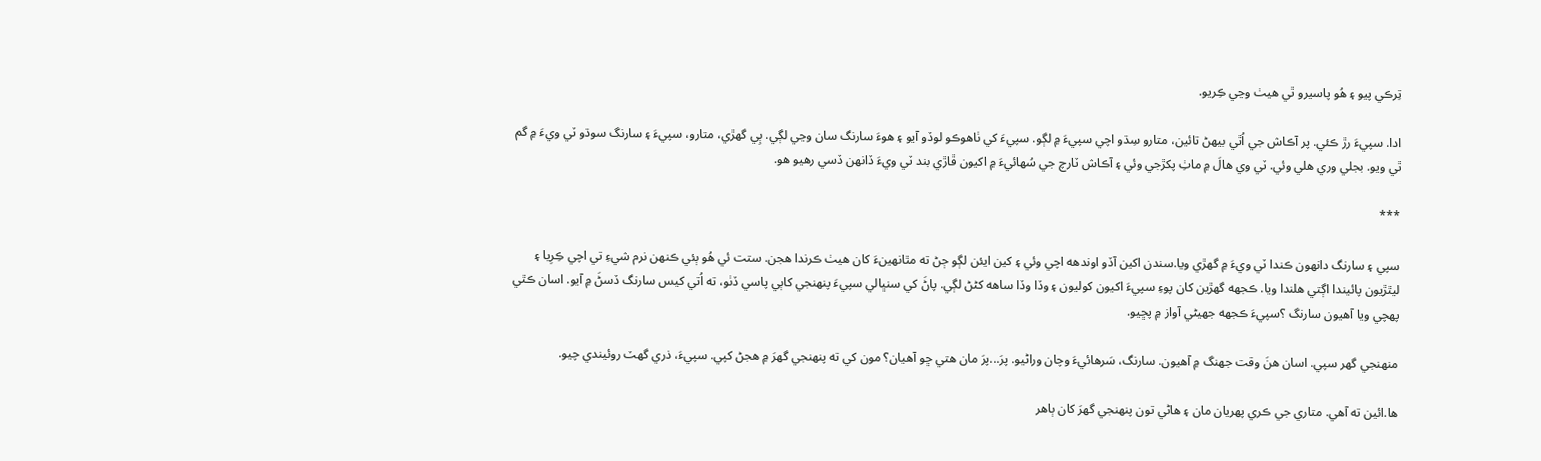تِرڪي پيو ۽ ھُو پاسيرو ٿي ھيٺ وڃي ڪِريو.

ادا. سپيءَ رڙ ڪئي. پر آڪاش جي اُٿي بيھڻ تائين، متارو سِڌو اچي سپيءَ ۾ لڳو. سپيءَ کي ٺاھوڪو لوڏو آيو ۽ ھوءَ سارنگ سان وڃي لڳي. ٻِي گهڙي، متارو، سپيءَ ۽ سارنگ سوڌو ٽي ويءَ ۾ گم ٿي ويو. بجلي وري ھلي وئي. ٽي وي ھالَ ۾ ماٺِ پکڙجي وئي ۽ آڪاش ٽارچ جي سُھائيءَ ۾ اکيون ڦاڙي بند ٽي ويءَ ڏانھن ڏسي رھيو ھو.

***

سپي ۽ سارنگ دانھون ڪندا ٽي ويءَ ۾ گهڙي ويا.سندن اکين آڏو اوندھه اچي وئي ۽ کين ايئن لڳو ڄڻ ته مٿانھينءَ کان ھيٺ ڪرندا ھجن. ستت ئي ھُو ٻئي ڪنھن نرم شيءِ تي اچي ڪِرِيا ۽ ليٿڙيون پائيندا اڳتي ھلندا ويا. ڪجهه گهڙين کان پوءِ سپيءَ اکيون کوليون ۽ وڏا وڏا ساھه کڻڻ لڳي. پاڻَ کي سنڀالي سپيءَ پنھنجي کاٻي پاسي ڏٺو، ته اُتي کيس سارنگ ڏسڻَ ۾ آيو. اسان ڪٿي پھچي ويا آھيون سارنگ ؟سپيءَ ڪجهه جهيڻي آواز ۾ پڇيو.

منھنجي گهر سپي. اسان ھنَ وقت جهنگ ۾ آھيون. سارنگ، سَرھائيءَ وچان وراڻيو. پرَ...پرَ مان ھتي ڇو آھيان؟ مون کي ته پنھنجي گهرَ ۾ ھجڻ کپي. سپيءَ، ذري گهٽ روئيندي چيو.

ھا.ائين ته آھي. متاري جي ڪري پھريان مان ۽ ھاڻي تون پنھنجي گهرَ کان ٻاھر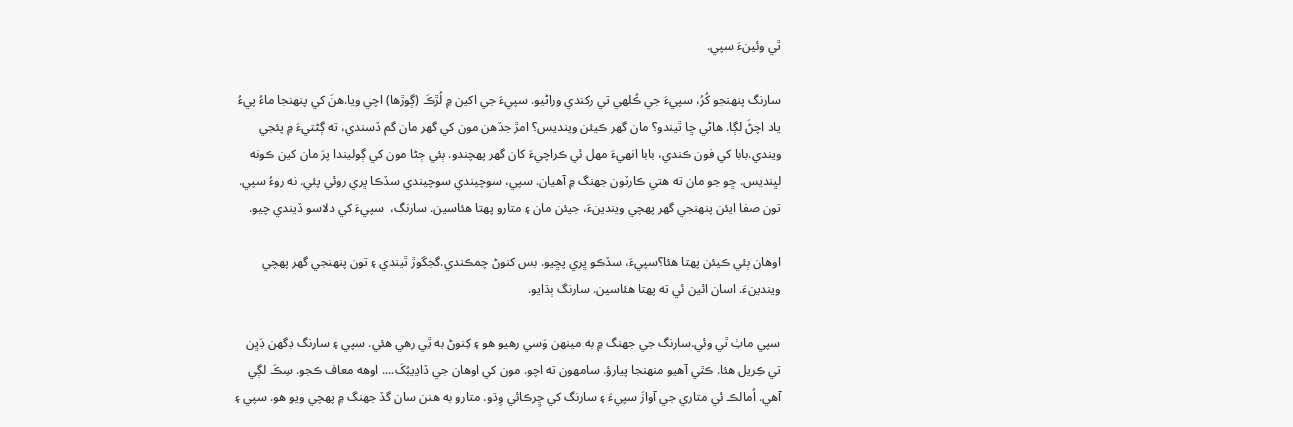ٿي وئينءَ سپي.

سارنگ پنھنجو کُرُ، سپيءَ جي ڪُلهي تي رکندي وراڻيو. سپيءَ جي اکين ۾ لُڙڪَ (ڳوڙھا) اچي ويا.ھنَ کي پنھنجا ماءُ پيءُ ياد اچڻَ لڳا. ھاڻي ڇا ٿيندو؟ مان گهر ڪيئن وينديس؟ امڙ جڏھن مون کي گهر مان گم ڏسندي، ته ڳڻتيءَ ۾ پئجي ويندي.بابا کي فون ڪندي، بابا انھيءَ مھل ئي ڪراچيءَ کان گهر پھچندو. ٻئي ڄڻا مون کي ڳوليندا پرَ مان کين ڪونه لڀنديس. ڇو جو مان ته ھتي ڪارٽون جهنگ ۾ آھيان. سپي، سوچيندي سوچيندي سڏڪا ڀري روئي پئي. نه روءُ سپي. تون صفا ايئن پنھنجي گهر پھچي ويندينءَ، جيئن مان ۽ متارو پھتا ھئاسين. سارنگ،  سپيءَ کي دلاسو ڏيندي چيو.

اوھان ٻئي ڪيئن پھتا ھئا؟سپيءَ، سڏڪو ڀري پڇيو. بس کنوڻ چمڪندي.گجگوڙ ٿيندي ۽ تون پنھنجي گهر پھچي ويندينءَ. اسان ائين ئي ته پھتا ھئاسين. سارنگ ٻڌايو.

سپي ماٺِ ٿي وئي.سارنگ جي جهنگ ۾ به مينھن وَسي رھيو ھو ۽ کِنوڻ به ٿِي رھي ھئي. سپي ۽ سارنگ ڊگهن ڊَڀن تي ڪِريل ھئا. ڪٿي آھيو منھنجا پيارؤ. سامھون ته اچو. مون کي اوھان جي ڏاڍيبُکَ.... اوهه معاف ڪجو. سِڪَ لڳي آھي. اُمالڪ ئي متاري جي آوازَ سپيءَ ۽ سارنگ کي ڇِرڪائي وِڌو. متارو به ھنن سان گڏ جهنگ ۾ پھچي ويو ھو. سپي ۽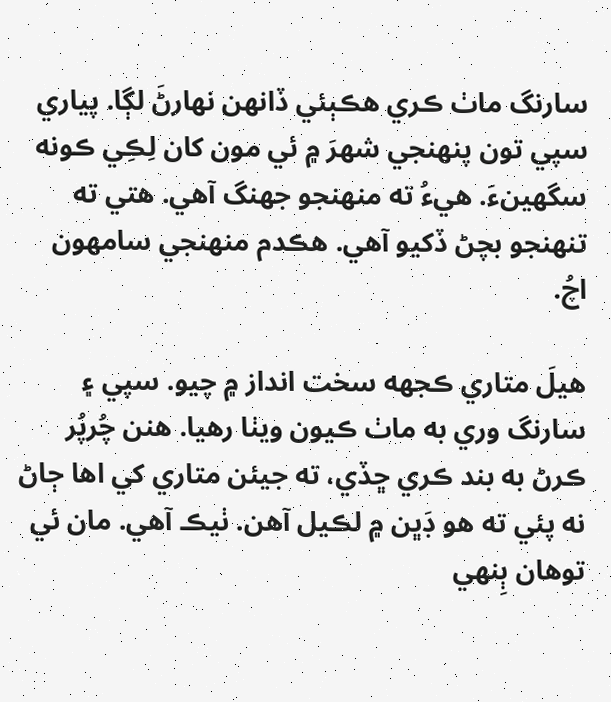سارنگ ماٺ ڪري ھڪٻئي ڏانھن نھارڻَ لڳا. پياري سپي تون پنھنجي شھرَ ۾ ئي مون کان لِڪِي ڪونه سگهينءَ. ھيءُ ته منھنجو جهنگ آھي. ھتي ته تنھنجو بچڻ ڏکيو آھي. ھڪدم منھنجي سامھون اچُ.

ھيلَ متاري ڪجهه سخت انداز ۾ چيو. سپي ۽ سارنگ وري به ماٺ ڪيون ويٺا رھيا. ھنن چُرپُر ڪرڻ به بند ڪري ڇڏي، ته جيئن متاري کي اھا ڄاڻ نه پئي ته ھو ڊَڀن ۾ لڪيل آھن. ٺيڪ آھي. مان ئي توھان ٻِنهي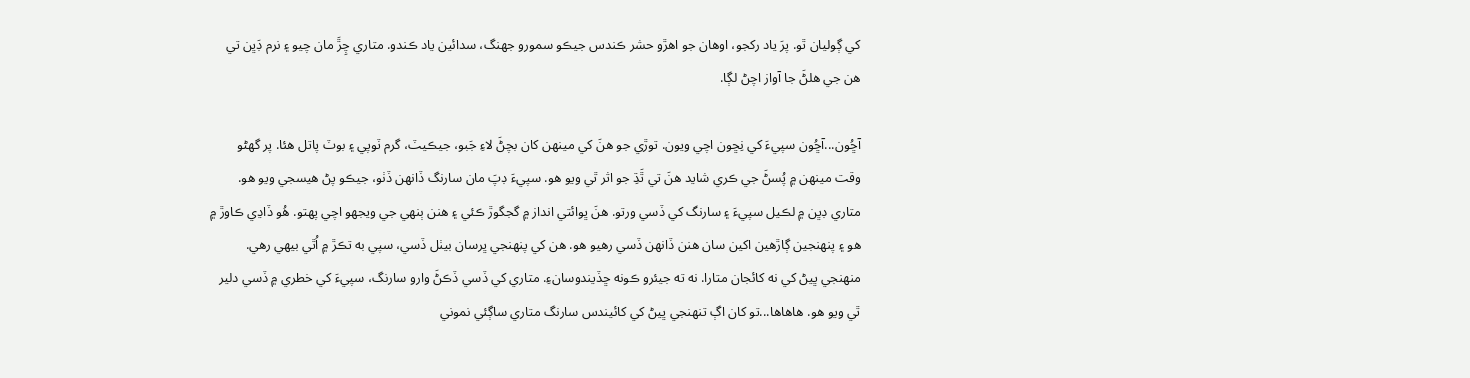کي ڳوليان ٿو. پرَ ياد رکجو، اوھان جو اھڙو حشر ڪندس جيڪو سمورو جهنگ، سدائين ياد ڪندو. متاري چِڙَ مان چيو ۽ نرم ڊَڀن تي ھن جي ھلڻَ جا آواز اچڻ لڳا.

آڇُون...آڇُون سپيءَ کي نِڇون اچي ويون. توڙي جو ھنَ کي مينھن کان بچڻَ لاءِ جَبو، جيڪيٽ، گرم ٽوپي ۽ بوٽ پاتل ھئا. پر گهڻو وقت مينھن ۾ پُسڻَ جي ڪري شايد ھنَ تي ٿَڌِ جو اثر ٿي ويو ھو. سپيءَ ڊپَ مان سارنگ ڏانھن ڏٺو، جيڪو پڻ ھيسجي ويو ھو. متاري ڊڀن ۾ لڪيل سپيءَ ۽ سارنگ کي ڏسي ورتو. ھنَ ڀوائتي انداز ۾ گجگوڙ ڪئي ۽ ھنن ٻنھي جي ويجهو اچي پھتو. ھُو ڏاڍي ڪاوڙ ۾ ھو ۽ پنھنجين ڳاڙھين اکين سان ھنن ڏانھن ڏسي رھيو ھو. ھن کي پنھنجي ڀرسان بيٺل ڏسي، سپي به تڪڙ ۾ اُٿي بيھي رھي. منھنجي ڀيڻ کي نه کائجان متارا. نه ته جيئرو ڪونه ڇڏيندوسانءِ. متاري کي ڏسي ڏڪڻَ وارو سارنگ، سپيءَ کي خطري ۾ ڏسي دلير ٿي ويو ھو. ھاھاھا...تو کان اڳ تنھنجي ڀيڻ کي کائيندس سارنگ متاري ساڳئي نموني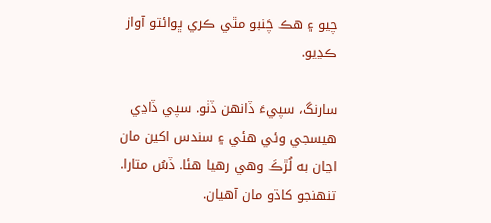چيو ۽ ھڪ چَنبو مٿي ڪري ڀوائتو آواز ڪڍيو.

سارنگ، سپيءَ ڏانھن ڏٺو. سپي ڏاڍي ھيسجي وئي ھئي ۽ سندس اکين مان اڃان به لُڙڪَ وھي رھيا ھئا. ڏسُ متارا. تنھنجو کاڌو مان آھيان.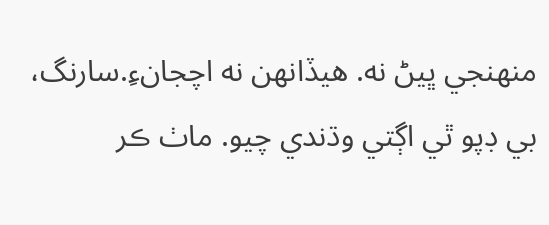منھنجي ڀيڻ نه. ھيڏانھن نه اچجانءِ.سارنگ، بي ڊپو ٿي اڳتي وڌندي چيو. ماٺ ڪر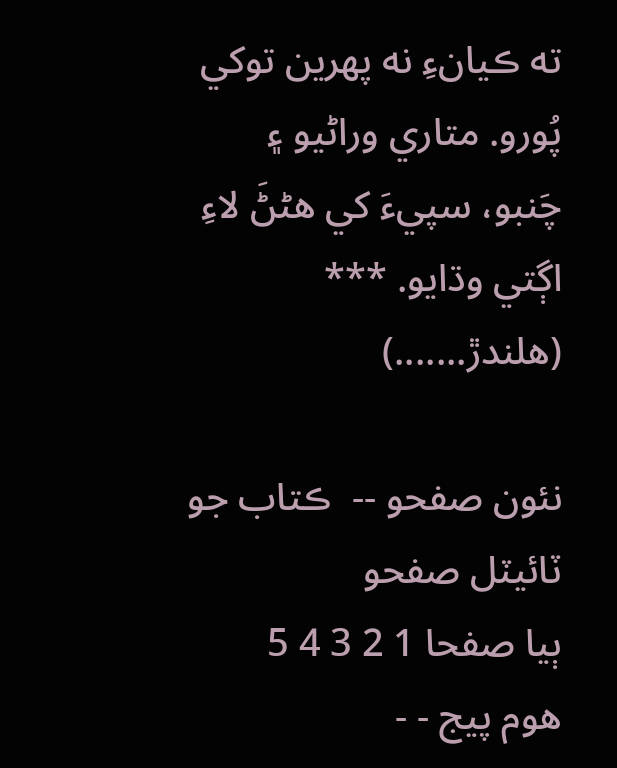ته ڪيانءِ نه پھرين توکي پُورو. متاري وراڻيو ۽ چَنبو، سپيءَ کي ھڻڻَ لاءِ اڳتي وڌايو. ***                                   (هلندڙ.......)

نئون صفحو --  ڪتاب جو ٽائيٽل صفحو
ٻيا صفحا 1 2 3 4 5
هوم پيج - -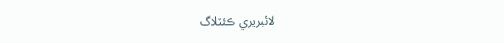لائبريري ڪئٽلاگ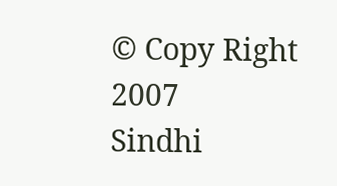© Copy Right 2007
Sindhi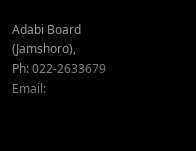Adabi Board (Jamshoro),
Ph: 022-2633679 Email: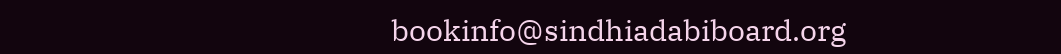bookinfo@sindhiadabiboard.org